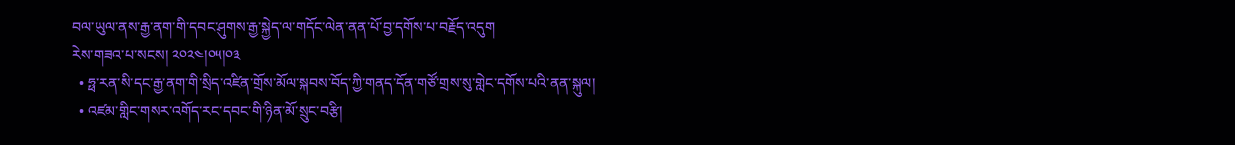བལ་ཡུལ་ནས་རྒྱ་ནག་གི་དབང་ཤུགས་རྒྱ་སྐྱེད་ལ་གདོང་ལེན་ནན་པོ་བྱ་དགོས་པ་བརྗོད་འདུག
རེས་གཟའ་པ་སངས། ༢༠༢༤།༠༥།༠༣
  • ཧྥ་རན་སི་དང་རྒྱ་ནག་གི་སྲིད་འཛིན་གྲོས་མོལ་སྐབས་བོད་ཀྱི་གནད་དོན་གཙོ་གྲས་སུ་གླེང་དགོས་པའི་ནན་སྐུལ།
  • འཛམ་གླིང་གསར་འགོད་རང་དབང་གི་ཉིན་མོ་སྲུང་བརྩི།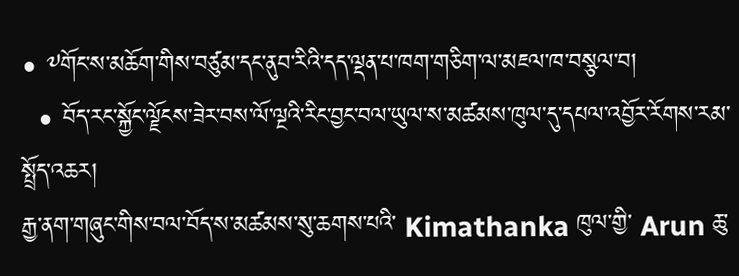• ༸གོང་ས་མཆོག་གིས་བཙུམ་དང་ནུབ་རིའི་དད་ལྡན་པ་ཁག་གཅིག་ལ་མཇལ་ཁ་བསྩལ་བ།
  • བོད་རང་སྐྱོང་ལྗོངས་ཟེར་བས་ལོ་ལྔའི་རིང་བྱང་བལ་ཡུལ་ས་མཚམས་ཁུལ་དུ་དཔལ་འབྱོར་རོགས་རམ་སྤྲོད་འཆར།
རྒྱ་ནག་གཞུང་གིས་བལ་བོད་ས་མཚམས་སུ་ཆགས་པའི་ Kimathanka ཁུལ་གྱི་ Arun ཆུ་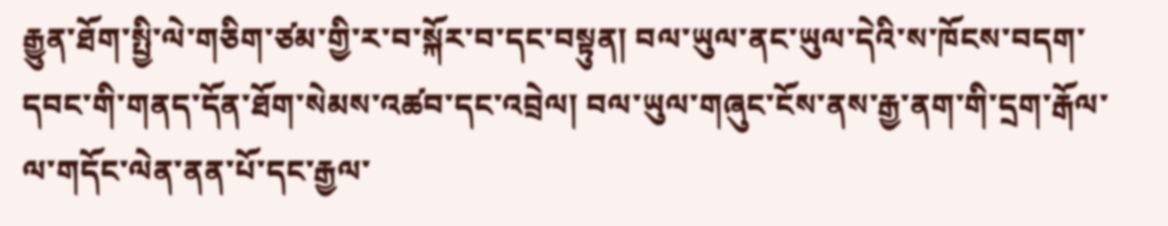རྒྱུན་ཐོག་སྤྱི་ལེ་གཅིག་ཙམ་གྱི་ར་བ་སྐོར་བ་དང་བསྟུན། བལ་ཡུལ་ནང་ཡུལ་དེའི་ས་ཁོངས་བདག་དབང་གི་གནད་དོན་ཐོག་སེམས་འཚབ་དང་འབྲེལ། བལ་ཡུལ་གཞུང་ངོས་ནས་རྒྱ་ནག་གི་དྲག་རྒོལ་ལ་གདོང་ལེན་ནན་པོ་དང་རྒྱལ་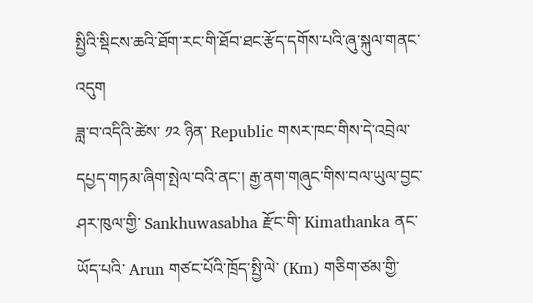སྤྱིའི་སྡིངས་ཆའི་ཐོག་རང་གི་ཐོབ་ཐང་རྩོད་དགོས་པའི་ཞུ་སྐུལ་གནང་འདུག
ཟླ་བ་འདིའི་ཚེས་ ༡༢ ཉིན་ Republic གསར་ཁང་གིས་དེ་འབྲེལ་དཔྱད་གཏམ་ཞིག་སྤེལ་བའི་ནང་། རྒྱ་ནག་གཞུང་གིས་བལ་ཡུལ་བྱང་ཤར་ཁུལ་གྱི་ Sankhuwasabha རྫོང་གི་ Kimathanka ནང་ཡོད་པའི་ Arun གཙང་པོའི་ཁྲོད་སྤྱི་ལེ་ (Km) གཅིག་ཙམ་གྱི་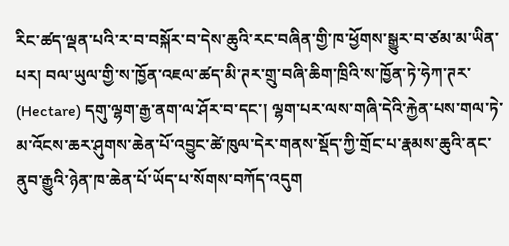རིང་ཚད་ལྡན་པའི་ར་བ་བསྐོར་བ་དེས་ཆུའི་རང་བཞིན་གྱི་ཁ་ཕྱོགས་སྒྱུར་བ་ཙམ་མ་ཡིན་པར། བལ་ཡུལ་གྱི་ས་ཁྱོན་འཇལ་ཚད་མི་ཊར་གྲུ་བཞི་ཆིག་ཁྲིའི་ས་ཁྱོན་ཏེ་ཧེཀ་ཊར་ (Hectare) དགུ་ལྷག་རྒྱ་ནག་ལ་ཤོར་བ་དང་། ལྷག་པར་ལས་གཞི་དེའི་རྐྱེན་པས་གལ་ཏེ་མ་འོངས་ཆར་ཤུགས་ཆེན་པོ་འབྱུང་ཚེ་ཁུལ་དེར་གནས་སྡོད་ཀྱི་གྲོང་པ་རྣམས་ཆུའི་ནང་ནུབ་རྒྱུའི་ཉེན་ཁ་ཆེན་པོ་ཡོད་པ་སོགས་བཀོད་འདུག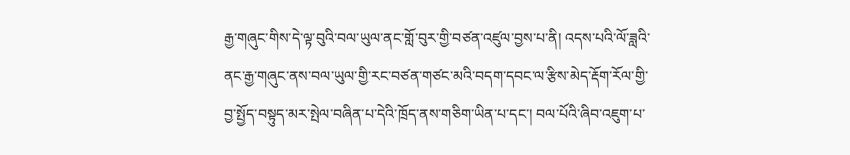རྒྱ་གཞུང་གིས་དེ་ལྟ་བུའི་བལ་ཡུལ་ནང་གློ་བུར་གྱི་བཙན་འཛུལ་བྱས་པ་ནི། འདས་པའི་ལོ་ཟླའི་ནང་རྒྱ་གཞུང་ནས་བལ་ཡུལ་གྱི་རང་བཙན་གཙང་མའི་བདག་དབང་ལ་རྩིས་མེད་རྡོག་རོལ་གྱི་བྱ་སྤྱོད་བསྟུད་མར་སྤེལ་བཞིན་པ་དེའི་ཁྲོད་ནས་གཅིག་ཡིན་པ་དང་། བལ་པོའི་ཞིབ་འཇུག་པ་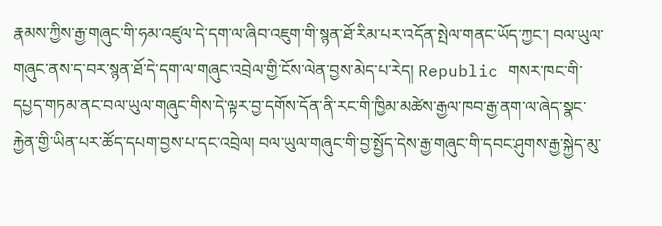རྣམས་ཀྱིས་རྒྱ་གཞུང་གི་ཧམ་འཛུལ་དེ་དག་ལ་ཞིབ་འཇུག་གི་སྙན་ཐོ་རིམ་པར་འདོན་སྤེལ་གནང་ཡོད་ཀྱང་། བལ་ཡུལ་གཞུང་ནས་ད་བར་སྙན་ཐོ་དེ་དག་ལ་གཞུང་འབྲེལ་གྱི་ངོས་ལེན་བྱས་མེད་པ་རེད། Republic གསར་ཁང་གི་དཔྱད་གཏམ་ནང་བལ་ཡུལ་གཞུང་གིས་དེ་ལྟར་བྱ་དགོས་དོན་ནི་རང་གི་ཁྱིམ་མཚེས་རྒྱལ་ཁབ་རྒྱ་ནག་ལ་ཞེད་སྣང་རྐྱེན་གྱི་ཡིན་པར་ཚོད་དཔག་བྱས་པ་དང་འབྲེལ། བལ་ཡུལ་གཞུང་གི་བྱ་སྤྱོད་དེས་རྒྱ་གཞུང་གི་དབང་ཤུགས་རྒྱ་སྐྱེད་མུ་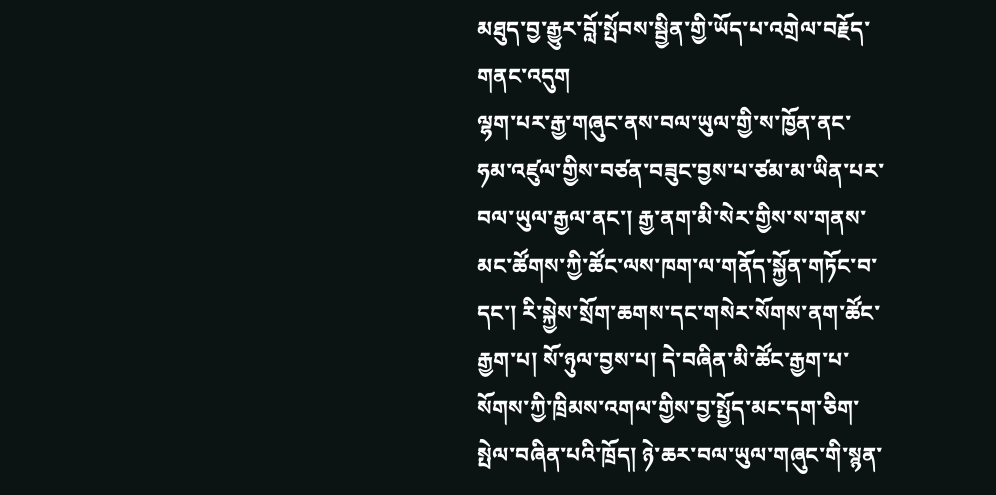མཐུད་བྱ་རྒྱུར་བློ་སྤོབས་སྦྱིན་གྱི་ཡོད་པ་འགྲེལ་བརྗོད་གནང་འདུག
ལྷག་པར་རྒྱ་གཞུང་ནས་བལ་ཡུལ་གྱི་ས་ཁྱོན་ནང་ཧམ་འཛུལ་གྱིས་བཙན་བཟུང་བྱས་པ་ཙམ་མ་ཡིན་པར་བལ་ཡུལ་རྒྱལ་ནང་། རྒྱ་ནག་མི་སེར་གྱིས་ས་གནས་མང་ཚོགས་ཀྱི་ཚོང་ལས་ཁག་ལ་གནོད་སྐྱོན་གཏོང་བ་དང་། རི་སྐྱེས་སྲོག་ཆགས་དང་གསེར་སོགས་ནག་ཚོང་རྒྱག་པ། སོ་ཉུལ་བྱས་པ། དེ་བཞིན་མི་ཚོང་རྒྱག་པ་སོགས་ཀྱི་ཁྲིམས་འགལ་གྱིས་བྱ་སྤྱོད་མང་དག་ཅིག་སྤེལ་བཞིན་པའི་ཁྲོད། ཉེ་ཆར་བལ་ཡུལ་གཞུང་གི་སྙན་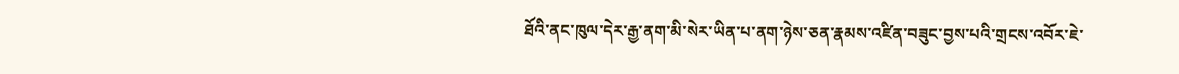ཐོའི་ནང་ཁུལ་དེར་རྒྱ་ནག་མི་སེར་ཡིན་པ་ནག་ཉེས་ཅན་རྣམས་འཛིན་བཟུང་བྱས་པའི་གྲངས་འབོར་ཇེ་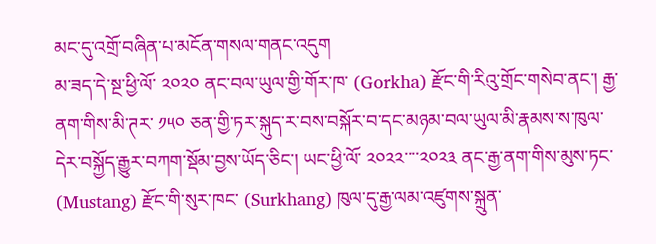མང་དུ་འགྲོ་བཞིན་པ་མངོན་གསལ་གནང་འདུག
མ་ཟད་དེ་སྔ་ཕྱི་ལོ་ ༢༠༢༠ ནང་བལ་ཡུལ་གྱི་གོར་ཁ་ (Gorkha) རྫོང་གི་རིའུ་གྲོང་གསེབ་ནང་། རྒྱ་ནག་གིས་མི་ཊར་ ༡༥༠ ཅན་གྱི་ཏར་སྐུད་ར་བས་བསྐོར་བ་དང་མཉམ་བལ་ཡུལ་མི་རྣམས་ས་ཁུལ་དེར་བསྐྱོད་རྒྱུར་བཀག་སྡོམ་བྱས་ཡོད་ཅིང་། ཡང་ཕྱི་ལོ་ ༢༠༢༢་་་་༢༠༢༣ ནང་རྒྱ་ནག་གིས་མུས་ཏང་ (Mustang) རྫོང་གི་སུར་ཁང་ (Surkhang) ཁུལ་དུ་རྒྱ་ལམ་འཛུགས་སྐྲུན་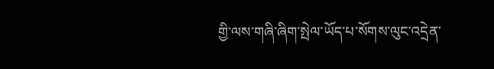གྱི་ལས་གཞི་ཞིག་སྤེལ་ཡོད་པ་སོགས་ལུང་འདྲེན་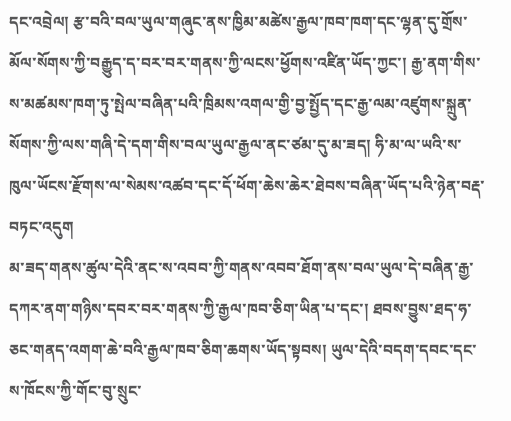དང་འབྲེལ། རྩ་བའི་བལ་ཡུལ་གཞུང་ནས་ཁྱིམ་མཚེས་རྒྱལ་ཁབ་ཁག་དང་ལྷན་དུ་གྲོས་མོལ་སོགས་ཀྱི་བརྒྱུད་ད་བར་བར་གནས་ཀྱི་ལངས་ཕྱོགས་འཛིན་ཡོད་ཀྱང་། རྒྱ་ནག་གིས་ས་མཚམས་ཁག་ཏུ་སྤེལ་བཞིན་པའི་ཁྲིམས་འགལ་གྱི་བྱ་སྤྱོད་དང་རྒྱ་ལམ་འཛུགས་སྐྲུན་སོགས་ཀྱི་ལས་གཞི་དེ་དག་གིས་བལ་ཡུལ་རྒྱལ་ནང་ཙམ་དུ་མ་ཟད། ཧི་མ་ལ་ཡའི་ས་ཁུལ་ཡོངས་རྫོགས་ལ་སེམས་འཚབ་དང་དོ་ཕོག་ཆེས་ཆེར་ཐེབས་བཞིན་ཡོད་པའི་ཉེན་བརྡ་བཏང་འདུག
མ་ཟད་གནས་ཚུལ་དེའི་ནང་ས་འབབ་ཀྱི་གནས་འབབ་ཐོག་ནས་བལ་ཡུལ་དེ་བཞིན་རྒྱ་དཀར་ནག་གཉིས་དབར་བར་གནས་ཀྱི་རྒྱལ་ཁབ་ཅིག་ཡིན་པ་དང་། ཐབས་བྱུས་ཐད་ཧ་ཅང་གནད་འགག་ཆེ་བའི་རྒྱལ་ཁབ་ཅིག་ཆགས་ཡོད་སྟབས། ཡུལ་དེའི་བདག་དབང་དང་ས་ཁོངས་ཀྱི་གོང་བུ་སྲུང་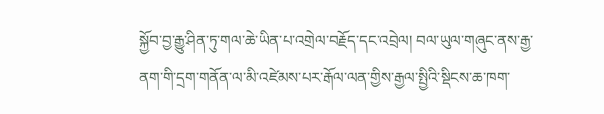སྐྱོབ་བྱ་རྒྱུ་ཤིན་ཏུ་གལ་ཆེ་ཡིན་པ་འགྲེལ་བརྗོད་དང་འབྲེལ། བལ་ཡུལ་གཞུང་ནས་རྒྱ་ནག་གི་དྲག་གནོན་ལ་མི་འཛེམས་པར་རྒོལ་ལན་གྱིས་རྒྱལ་སྤྱིའི་སྡིངས་ཆ་ཁག་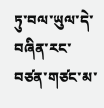ཏུ་བལ་ཡུལ་དེ་བཞིན་རང་བཙན་གཙང་མ་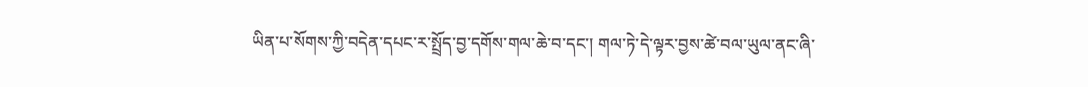ཡིན་པ་སོགས་ཀྱི་བདེན་དཔང་ར་སྤྲོད་བྱ་དགོས་གལ་ཆེ་བ་དང་། གལ་ཏེ་དེ་ལྟར་བྱས་ཚེ་བལ་ཡུལ་ནང་ཞི་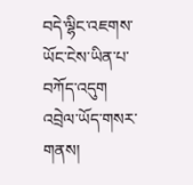བདེ་ལྷིང་འཇགས་ཡོང་ངེས་ཡིན་པ་བཀོད་འདུག
འབྲེལ་ཡོད་གསར་གནས།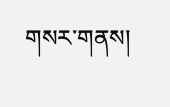གསར་གནས།